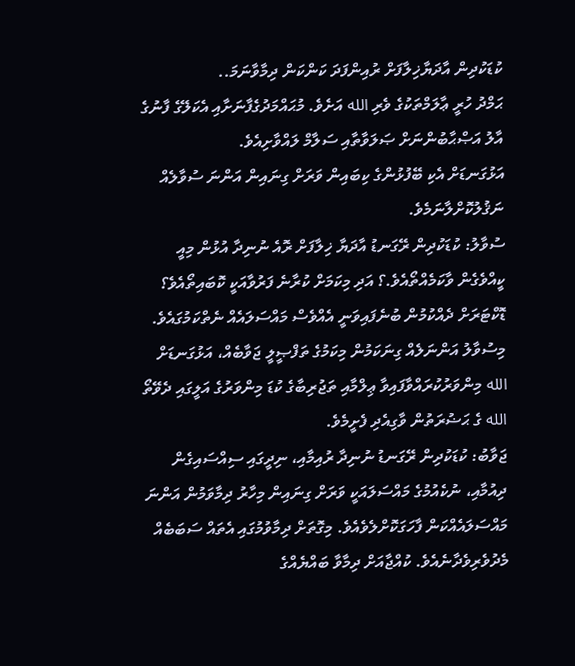ކުޑަކުދިން އާދަޔާޚިލާފަށް ރުއިންފަދަ ކަންކަން ދިމާވާނަމަ..
ޙަމްދު ހުރީ ޢާލަމްތަކުގެ ވެރި الله އަށެވެ. މުޙައްމަދުގެފާނަށާއި އެކަލޭގެ ފާނުގެ އާލު އަޞްޙާބުންނަށް ޞަލަވާތާއި ސަލާމް ލައްވާށިއެވެ.
އަޅުގަނޑަށް އެކި ބޭފުޅުންގެ ކިބައިން ވަރަށް ގިނައިން އަންނަ ސުވާލެއް ނަޤުލުކޮށްލާނަމެވެ.
ސުވާލު: ކުޑަކުދިން ރޭގަނޑު އާދަޔާ ޚިލާފަށް ރޮއެ ނުނިދާ އުޅުން މިއީ ކީއްވެގެން ވާކަމެއްތޯއެވެ.؟ އަދި މިކަމަށް ކުރާނެ ފަރުވާއަކީ ކޮބައިތޯއެވެ؟ ޑޮކްޓަރަށް ދެއްކުމުން ބުނެފައިވަނީ އެއްވެސް މައްސަލައެއް ނެތްކަމުގައެވެ.
މިސުވާލު އަންނަލެއް ގިނަކަމުން މިކަމުގެ ތަފްޞީލީ ޖަވާބެއް، އަޅުގަނޑަށް الله މިންވަރުކުރައްވާފައިވާ ޢިލްމާއި ތަޖުރިބާގެ ކުޑަ މިންވަރުގެ އަލީގައި ދެވޭތޯ الله ގެ ޙަޟުރަތުން ވާގިއެދި ފެށީމެވެ.
ޖަވާބު: ކުޑަކުދިން ރޭގަނޑު ނުނިދާ ރުއިމާއި، ނިދީގައި ސިއްސައިގެން ދިއުމާއި، ނުކެއުމުގެ މައްސަލައަކީ ވަރަށް ގިނައިން މިހާރު ދިމާވަމުން އަންނަ މައްސަލައެއްކަން ފާހަގަކޮށްލެވެއެވެ. މިގޮތަށް ދިމާވުމުގައި އެތައް ސަބަބެއް މެދުވެރިވެދާނެއެވެ. ކުއްޖާއަށް ދިމާވާ ބައްޔެއްގެ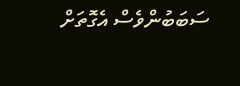ސަބަބުންވެސް އެގޮތަށް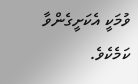ވުމަކީ އެކަށީގެންވާ ކަމެކެވެ.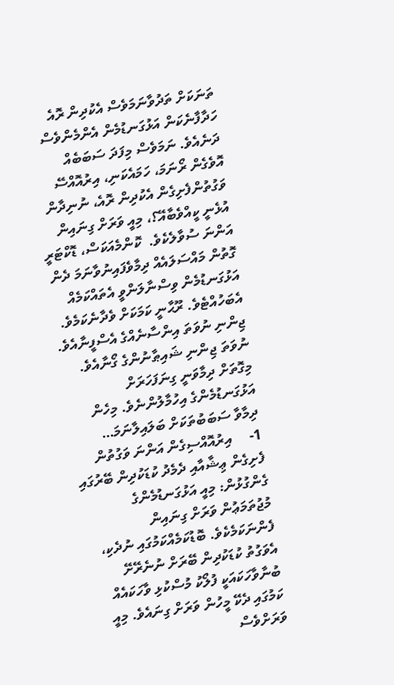ތަނަކަށް ތަދުވާނަމަވެސް އެކުދިން ރޮއެ ހަދާފާނެކަން އަޅުގަނޑުމެން އެންމެންވެސް ދަނެއެވެ. ނަމަވެސް މިފަދަ ސަބަބެއް އޮވެގެން ރޯނަމަ، ހަމައެކަނި، އިރުއޮއްސޭ ވަގުތުންފެށިގެން އެކުދިން ރޮއެ، ނުނިދާން އުޅެނީ ކީއްވެބާއޭ؟، މިއީ ވަރަށް ގިނައިން އަންނަ ސުވާލެކެވެ.  ކޮންމެއަކަސް، ޑޮކްޓަރީ ގޮތުން މައްސަލައެއް ދިމާވެފައިނުވާނަމަ ދެން އަޅުގަނޑުމެން ވިސްނާލަންވީ އެތައްކަމެއް އެބަހުއްޓެވެ. ރޫޙާނީ ކަމަކަށް ވެދާނެކަމެވެ. ޖިންނި ނުވަތަ އިންސާނެއްގެ އެސްފީނާއެވެ. ނުވަތަ ޖިންނި ޝައިޠާނުންގެ ގޯނާއެވެ. މިގޮތަށް ދިމާވަނީ ގިނަފަހަރަށް އަޅުގަނޑުމެންގެ އިހުމާލުންނެވެ. މިހެން ދިމާވާ ސަބަބުތަކަށް ބަލައިލާނަމަ…
1-     އިރުއޮއްސިގެން އަންނަ ވަގުތުން ފެށިގެން ޢިޝާއާއި ދެމެދު ކުޑަކުދިން ބޭރުގައި ގެންގުޅުން: މިއީ އަޅުގަނޑުމެންގެ މުޖުތަމަޢުން ވަރަށް ގިނައިން ފެންނަކަމެކެވެ. ބޮޑުކަމެއްކަމުގައި ނުދެކި، އެވަގުތު ކުޑަކުދިން ބޭރަށް ނުނެރޭށޭ ބުނާވާހަކައަކީ ފުލޯކު މުސްކުޅި ވާހަކައެއް ކަމުގައި ދެކޭ މީހުން ވަރަށް ގިނައެވެ. މިއީ ވަރަށްވެސް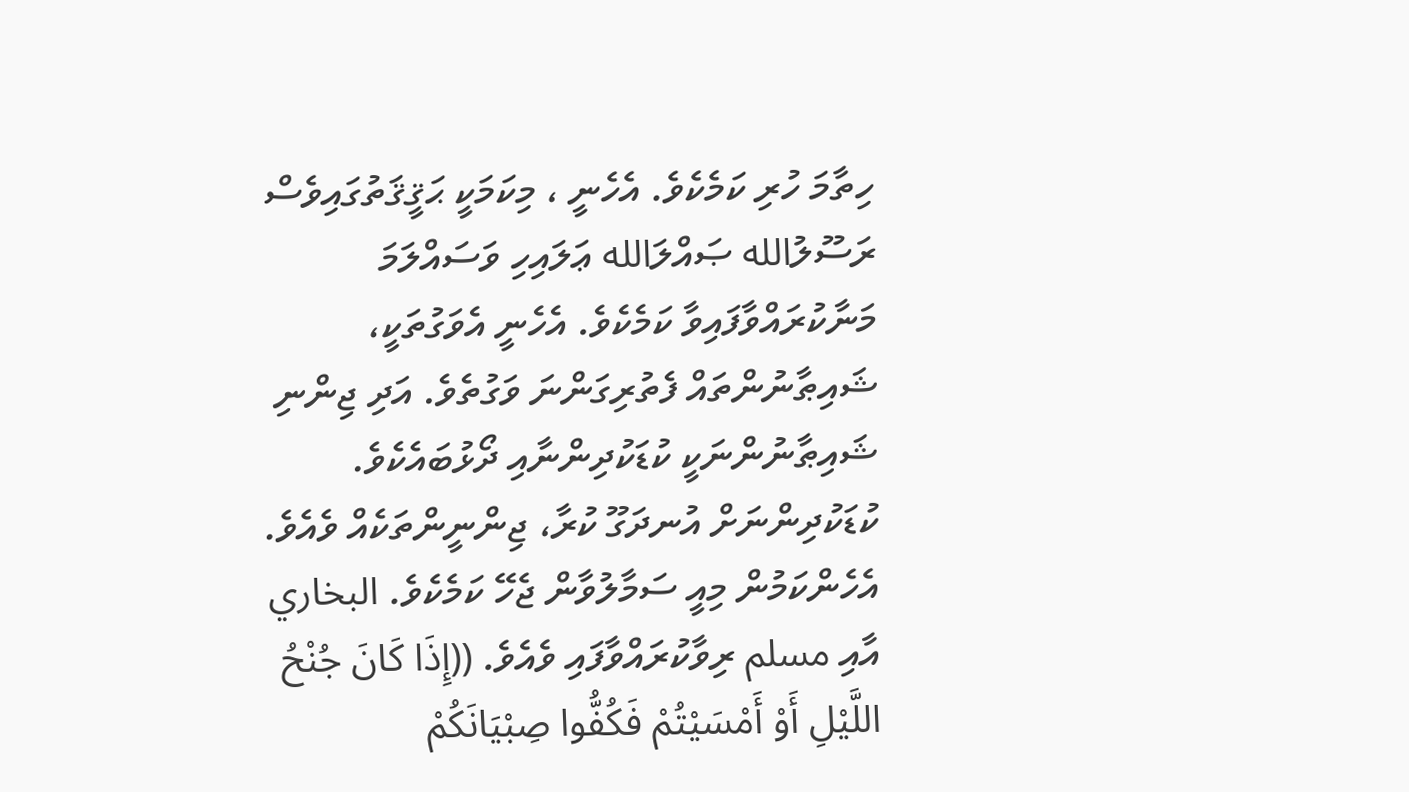ހިތާމަ ހުރި ކަމެކެވެ. އެހެނީ ، މިކަމަކީ ޙަޤީޤަތުގައިވެސް ރަސޫލުالله ޞައްލަالله ޢަލައިހި ވަސައްލަމަ މަނާކުރައްވާފައިވާ ކަމެކެވެ. އެހެނީ އެވަގުތަކީ، ޝައިޠާނުންތައް ފެތުރިގަންނަ ވަގުތެވެ. އަދި ޖިންނި ޝައިޠާނުންނަކީ ކުޑަކުދިންނާއި ދޯޅުބައެކެވެ. ކުޑަކުދިންނަށް އުނދަގޫ ކުރާ، ޖިންނީންތަކެއް ވެއެވެ. އެހެންކަމުން މިއީ ސަމާލުވާން ޖެހޭ ކަމެކެވެ. البخاري އާއި مسلم ރިވާކުރައްވާފައި ވެއެވެ. ((إِذَا كَانَ جُنْحُ اللَّيْلِ أَوْ أَمْسَيْتُمْ فَكُفُّوا صِبْيَانَكُمْ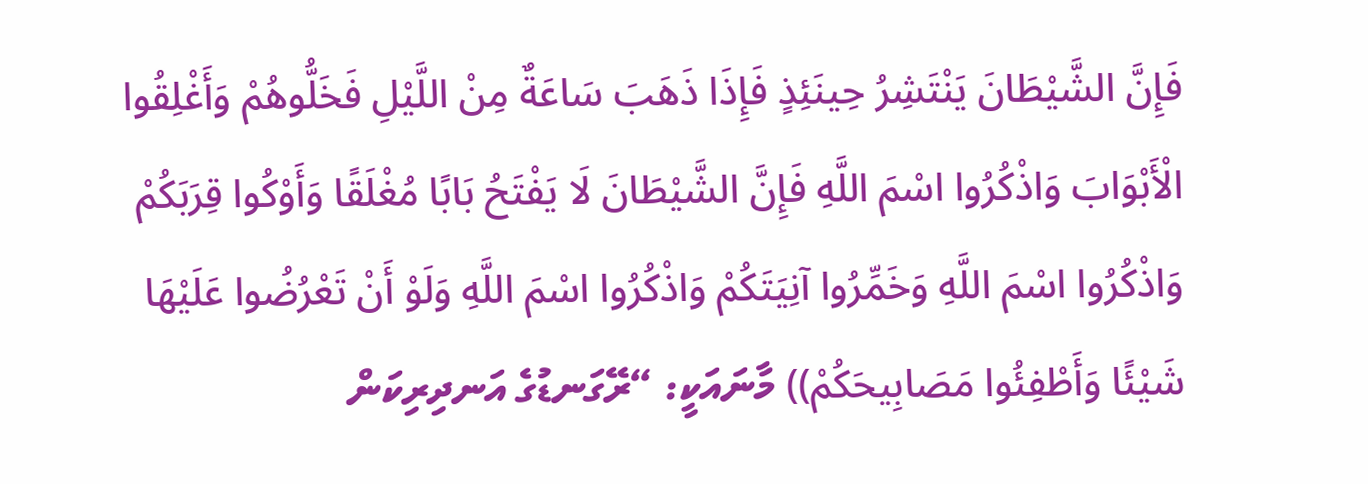فَإِنَّ الشَّيْطَانَ يَنْتَشِرُ حِينَئِذٍ فَإِذَا ذَهَبَ سَاعَةٌ مِنْ اللَّيْلِ فَخَلُّوهُمْ وَأَغْلِقُوا الْأَبْوَابَ وَاذْكُرُوا اسْمَ اللَّهِ فَإِنَّ الشَّيْطَانَ لَا يَفْتَحُ بَابًا مُغْلَقًا وَأَوْكُوا قِرَبَكُمْ وَاذْكُرُوا اسْمَ اللَّهِ وَخَمِّرُوا آنِيَتَكُمْ وَاذْكُرُوا اسْمَ اللَّهِ وَلَوْ أَنْ تَعْرُضُوا عَلَيْهَا شَيْئًا وَأَطْفِئُوا مَصَابِيحَكُمْ)) މާނައަކީ: “ރޭގަނޑުގެ އަނދިރިކަން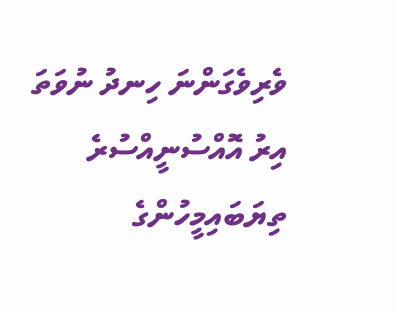ވެރިވެގަންނަ ހިނދު ނުވަތަ އިރު އޮއްސުނީއްސުރެ ތިޔަބައިމީހުންގެ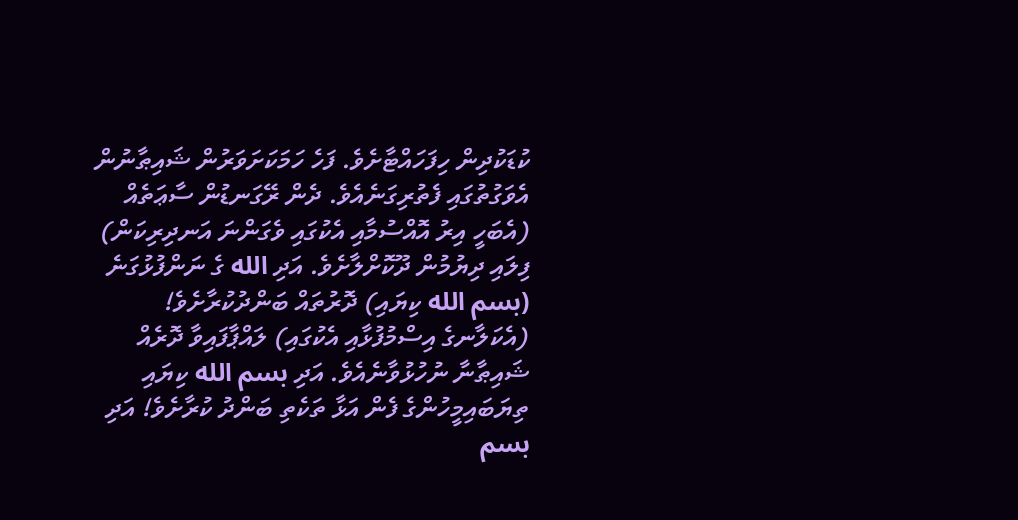ކުޑަކުދިން ހިފަހައްޓާށެވެ. ފަހެ ހަމަކަށަވަރުން ޝައިޠާނުން އެވަގުތުގައި ފެތުރިގަނެއެވެ. ދެން ރޭގަނޑުން ސާޢަތެއް (އެބަހީ އިރު އޮއްސުމާއި އެކުގައި ވެގަންނަ އަނދިރިކަން) ފިލައި ދިޔުމުން ދޫކޮށްލާށެވެ. އަދި الله ގެ ނަންފުޅުގަނެ (بسم الله ކިޔައި) ދޮރުތައް ބަންދުކުރާށެވެ! (އެކަލާނގެ އިސްމުފުޅާއި އެކުގައި) ލައްޕާފައިވާ ދޮރެއް ޝައިޠާނާ ނުހުޅުވާނެއެވެ. އަދި بسم الله ކިޔައި ތިޔަބައިމީހުންގެ ފެން އަޅާ ތަކެތި ބަންދު ކުރާށެވެ! އަދި بسم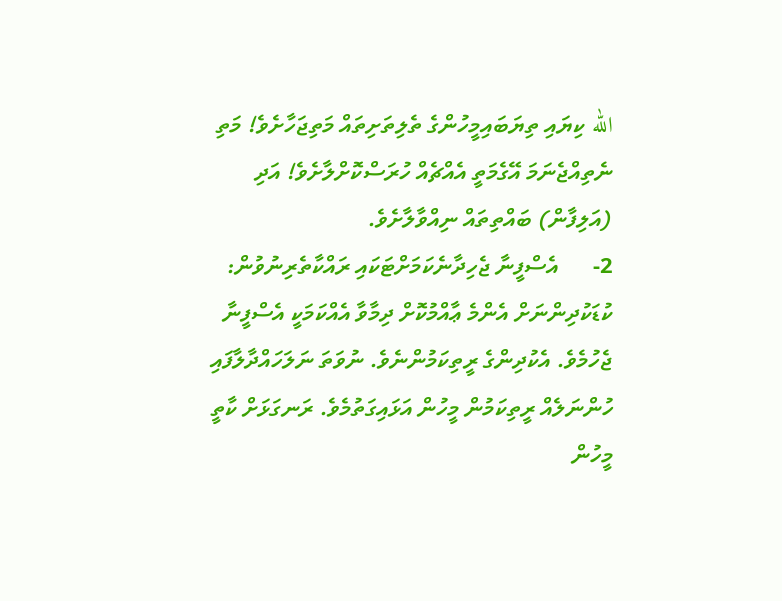الله ކިޔައި ތިޔަބައިމީހުންގެ ތެލިތަށިތައް މަތިޖަހާށެވެ! މަތި ނެތިއްޖެނަމަ އޭގެމަތީ އެއްޗެއް ހުރަސްކޮށްލާށެވެ! އަދި (އަލިފާން) ބައްތިތައް ނިއްވާލާށެވެ.
2-      އެސްފީނާ ޖެހިދާނެކަމަށްޓަކައި ރައްކާތެރިނުވުން: ކުޑަކުދިންނަށް އެންމެ ޢާއްމުކޮށް ދިމާވާ އެއްކަމަކީ އެސްފީނާ ޖެހުމެވެ. އެކުދިންގެ ރީތިކަމުންނެވެ. ނުވަތަ ނަލަހައްދާލާފައި ހުންނަލެއް ރީތިކަމުން މީހުން އަޅައިގަތުމެވެ. ރަނގަޅަށް ކާތީ މީހުން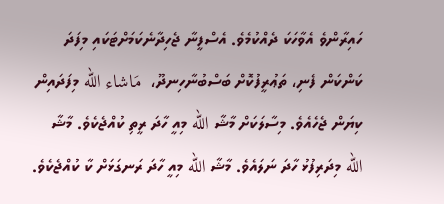ހައިރާންވެ އެވާހަކަ ދެއްކުމެވެ. އެސްފީނާ ޖެހިދާނެކަމަށްޓަކައި މިފަދަ ކަންކަން ފެނި، ތަޢުރީފުކޮށް ބަސްބުނާހިނދޫ،  مَاشاء الله މިފަދައިން ކިޔަން ޖެހެއެވެ. މިސާލަކަށް މާޝާ الله މިއީ ހާދަ ރީތި ކުއްޖެކެވެ. މާޝާ الله މިދަރިފުޅު ހާދަ ނަލައެވެ. މާޝާ الله މިއީ ހާދަ ރަނގަޅަށް ކާ ކުއްޖެކެވެ.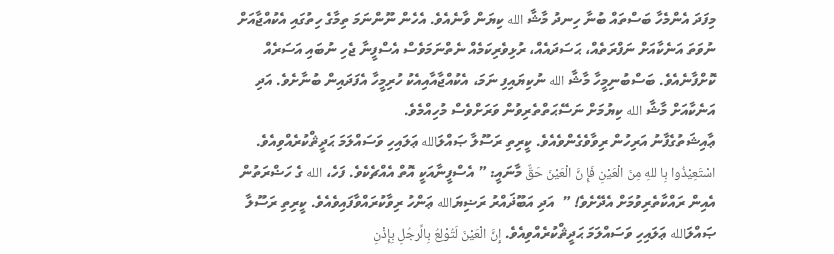މިފަދަ އެންމެހާ ބަސްތައް ބުނާ ހިނދު މާޝާ الله ކިޔަން ވާނެއެވެ. އެހެން ނޫންނަމަ ތިމާގެ ހިތުގައި އެކުއްޖާއަށް ނުވަތަ އަނެކާއަށް ނަފްރަތެއް، ޙަސަދައެއް، ރުޅިވެރިކަމެއް ނެތްނަމަވެސް އެސްފީނާ ޖެހި ނުބައި އަސަރެއް ކޮށްފާނެއެވެ. ބަސްބުނިމީހާ މާޝާ الله ނުކިޔައިފި ނަމަ، އެކުއްޖާއާއިއެކު ހުރިމީހާ އެފަދައިން ބުނާށެވެ. އަދި އަނެކާއަށް މާޝާ الله ކިޔުމަށް ނަސޭޙަތްތެރިވުން ވަރަށްވެސް މުހިއްމެވެ.
ޢާއިޝަތުގެފާނު އަރިހުން ރިވާވެގެންވެއެވެ. ކީރިތި ރަސޫލާ ޞައްލަالله ޢަލައިހި ވަސައްލަމަ ޙަދީޘްކުރެއްވިއެވެ. اسْتَعِيْذُوا بِا للهِ مِنَ الْعَيْنِ فَإِ نَّ الْعَيْنَ حَقٌّ މާނައީ: ” އެސްފީނާއަކީ އޮތް އެއްޗެކެވެ. ފަހެ، الله ގެ ހަޟްރަތުން އެއިން ރައްކާތެރިވުމަށް އެދޭށެވެ! ”  އަދި އަބޫޛައްރު ރަޟިޔަالله ޢަންހު ރިވާކުރައްވާފައިވެއެވެ. ކީރިތި ރަސޫލާ ޞައްލަالله ޢަލައިހި ވަސައްލަމަ ޙަދީޘްކުރެއްވިއެވެ. إِنَّ الْعَيْنَ لَتُوْلِعُ بِالِّرجُلِ بِإِذْنِ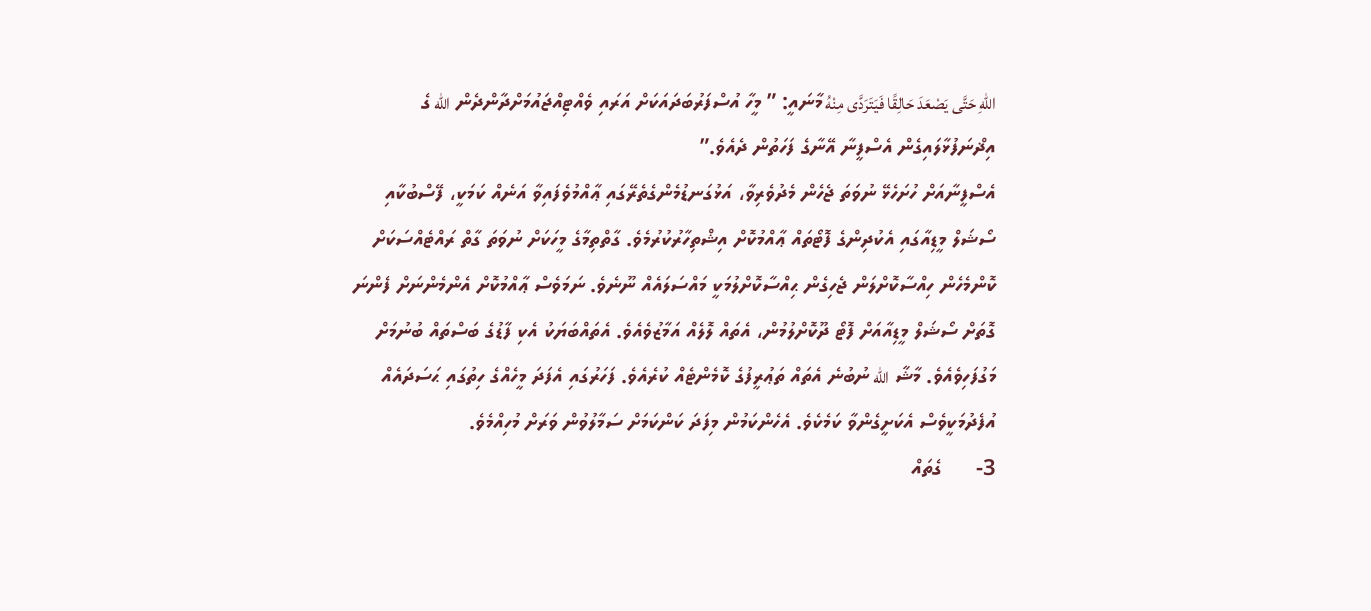اللهِ حَتَّى يَصْعَدَ حَالِقًا فَيَتَرَدَّى مِنْهُ މާނައީ: ” މީހާ އުސްފަރުބަދައަކަށް އަރައި ވެއްޓިއްޖައުމަށްދާންދެން الله ގެ އިޛްނަފުޅާލައިގެން އެސްފީނާ އޭނާގެ ފަހަތުން ދެއެވެ.”
އެސްފީނާއަށް ހުށަހެޅޭ ނުވަތަ ޖެހެން މެދުވެރިވާ، އަޅުގަނޑުމެންގެތެރޭގައި ޢާއްމުވެފައިވާ އަނެއް ކަމަކީ، ފޭސްބުކާއި ސޯޝަލް މީޑިއާގައި އެކުދިންގެ ފޮޓޯތައް ޢާއްމުކޮށް އިޝްތިހާރުކުރުމެވެ. ގާތްތިމާގެ މީހަކަށް ނުވަތަ ގާތް ރައްޓެއްސަކަށް ކޮންމެހެން ހިއްސާކޮށްލަން ޖެހިގެން ޙިއްސާކޮށްލުމަކީ މައްސަލައެއް ނޫނެވެ. ނަމަވެސް ޢާއްމުކޮށް އެންމެންނަށް ފެންނަ ގޮތަށް ސޯޝަލް މީޑިއާއަށް ފޮޓޯ ދޫކޮށްލުމުން، އެތައް ލޮލެއް އަމާޒުވެއެވެ. އެތައްބަޔަކު އެކި ފާޑުގެ ބަސްތައް ބުނުމަށް މަގުފަހިވެއެވެ. މާޝާ الله ނުބުނެ އެތައް ތަޢުރީފުގެ ކޮމެންޓެއް ކުރެއެވެ. ފަހަރުގައި އެފަދަ މީހެއްގެ ހިތުގައި ޙަސަދައެއް އުފެދުމަކީވެސް އެކަށީގެންވާ ކަމެކެވެ. އެހެންކަމުން މިފަދަ ކަންކަމަށް ސަމާލުވުން ވަރަށް މުހިއްމެވެ.
3-      ގެތައް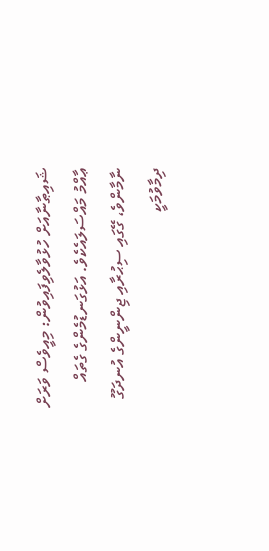ޝައިޠާނާއަށް ހުޅުވާލެވިފައިވުން: މިއީވެސް ވަރަށް ޢާއްމު މައްސަލައެކެވެ. އަޅުގަނޑުމެންގެ ގެތައް ނާމާންވެ، ގޭގައި ސިޙުރާއި ޖިންނީންގެ އުނދަގޫ ދިމާވުމަކީ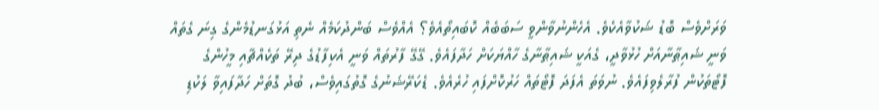ވަރަށްވެސް ބޮޑު ޝަކުވާއެކެވެ. އެހެންނުވާންވީ ސަބަބެއް ކޮބައިތޯއެވެ؟ އެއްވެސް ބަންދުކަމެއް ނެތި އަޅުގަނޑުމެންގެ ގިނަ ގެތައް ވަނީ ޝައިޠާނާއަށް ހުޅުވާދީ، ގެއަކީ ޝައިޠާނާގެ ހާއްޔަކަށް ހަދާފައެވެ. ގޭގޭ ފާރުތައް ވަނީ އެކިފާޑުގެ ދިރޭ ތަކެއްޗާއި މީހުންގެ ފޮޓޯތަކުން ފުރާލެވިފައެވެ. ނުވަތަ އެފަދަ ފޮޓޯތައް ހަރުކޮށްފައި ހުރެއެވެ. ޑެކަރޭޝަނުގެ ގޮތުގައިވެސް، ބުދު ގޮތަށް ހަދާފައިވާ ލަކުޑި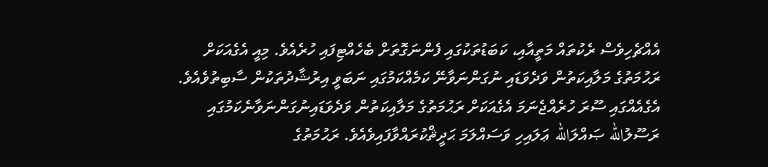އެއްޗެހިވެސް ރެކުތައް މަތީއާއި، ކަބަޑުތަކުގައި ފެންނަގޮތަށް ބެހެއްޓިފައި ހުރެއެވެ. މިއީ އެގެއަކަށް ރަޙުމަތުގެ މަލާއިކަތުން ވަދެވަޑައި ނުގަންނަވާނޭ ކަމެއްކަމުގައި ނަބަވީ އިރުޝާދުތަކުން ސާބިތުވެއެވެ. އެގެއެއްގައި ސޫރަ ހުރެއްޖެނަމަ އެގެއަކަށް ރަޙުމަތުގެ މަލާއިކަތުން ވަދެވަޑައިނުގަންނަވާނެކަމުގައި ރަސޫލުالله ޞައްލަالله ޢަލައިހި ވަސައްލަމަ ޙަދީޘްކުރައްވާފައިވެއެވެ. ރަޙުމަތުގެ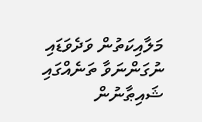މަލާއިކަތުން ވަދެވަޑައި ނުގަންނަވާ ތަނެއްގައި ޝައިޠާނުން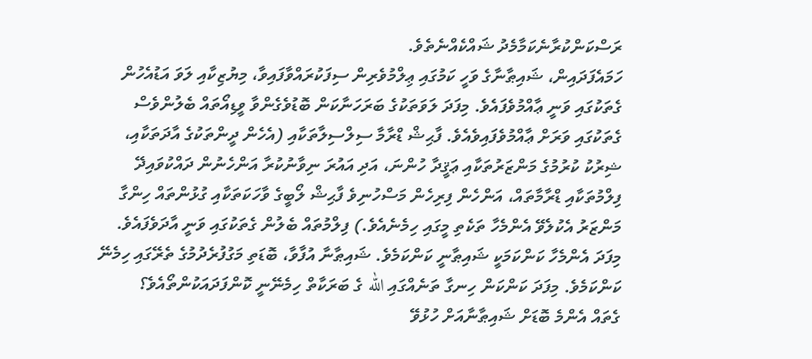ރަސްކަންކުރާނެކަމާމެދު ޝައްކެއްނެތެވެ.
ހަމައެފަދައިން، ޝައިޠާނާގެ ވަހީ ކަމުގައި ޢިލްމުވެރިން ސިފަކުރައްވާފައިވާ، މިޔުޒިކާއި ލަވަ އަޑުއެހުން ގެތަކުގައި ވަނީ ޢާއްމުވެފައެވެ. މިފަދަ ލަވަތަކުގެ ބަރަހަނާކަން ބޮޑުވެގެންވާ ވީޑިއޯތައް ބެލުންވެސް ގެތަކުގައި ވަރަށް ޢާއްމުވެފައިވެއެވެ. ފާޙިޝް ޑްރާމާ ސިލްސިލާތަކާއި (އެހެން ދީންތަކުގެ އާދަތަކާއި، ޝިރުކު ކުރުމުގެ މަންޒަރުތަކާއި ޢަޤީދާ ހުންނަ، އަދި އައުރަ ނިވާނުކުރާ އަންހެނުން ދައްކުވައިދޭ ފިލްމުތަކާއި ޑްރާމާތައް، އަންހެން ފިރިހެން މަސްހުނިވެ ފާޙިޝް ލޯބީގެ ވާހަކަތަކާއި ގުޅުންތައް ހިންގާ މަންޒަރު އެކުލެވޭ އެންމެހާ ތަކެތި މީގައި ހިމެނެއެވެ.) ފިލްމުތައް ބެލުން ގެތަކުގައި ވަނީ އާދަވެފައެވެ. މިފަދަ އެންމެހާ ކަންކަމަކީ ޝައިޠާނީ ކަންކަމެވެ. ޝައިޠާނާ އުފާވާ، ބޮޑަތި މަގުފުރެދުމުގެ ތެރޭގައި ހިމެނޭ ކަންކަމެވެ. މިފަދަ ކަންކަން ހިނގާ ތަނެއްގައި الله ގެ ބަރަކާތް ހިމެނޭނީ ކޮންފަދައަކުންތޯއެވެ؟
ގެތައް އެންމެ ބޮޑަށް ޝައިޠާނާއަށް ހުޅުވޭ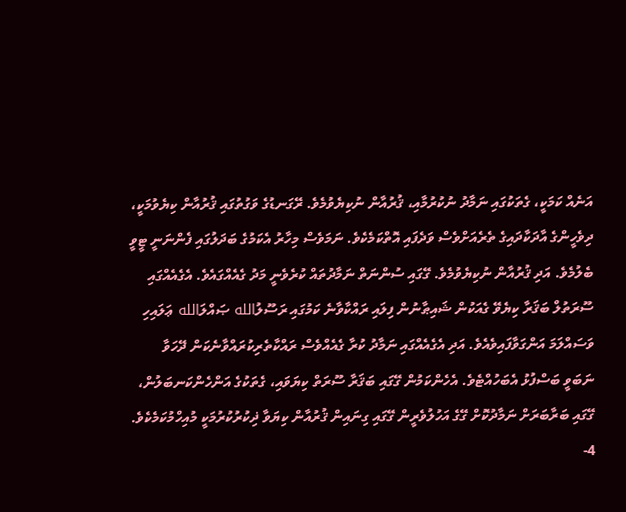އަނެއް ކަމަކީ، ގެތަކުގައި ނަމާދު ނުކުރުމާއި، ޤުރުއާން ނުކިޔެވުމެވެ. ރޭގަނޑުގެ ވަގުތުގައި ޤުރުއާން ކިޔެވުމަކީ، ދިވެހީންގެ އާދަކާދައިގެ ތެރެއަށްވެސް ވަދެފައި އޮތްކަމެކެވެ. ނަމަވެސް މިހާރު އެކަމުގެ ބަދަލުގައި ފެންނަނީ ޓީވީ ބެލުމެވެ. އަދި ޤުރުއާން ނުކިޔެވުމެވެ. ގޭގައި ސުންނަތް ނަމާދުތައް ކުރެވެނީ މަދު ގެއެއްގައެވެ. އެގެއެއްގައި ސޫރަތުލް ބަޤަރާ ކިޔެވޭ ގެއަކުން ޝައިޠާނުން ފިލައި ރައްކާވާނެ ކަމުގައި ރަސޫލުالله ޞައްލަالله ޢަލައިހި ވަސައްލަމަ އަންގަވާފައިވެއެވެ. އަދި އެގެއެއްގައި ނަމާދު ކުރާ ގެއެއްވެސް ރައްކާތެރިކުރައްވާނެކަން ދޭހަވާ ނަބަވީ ބަސްފުޅު އެބަހުއްޓެވެ. އެހެންކަމުން ގޭގައި ބަޤަރާ ސޫރަތް ކިޔަވައި، ގެތަކުގެ އަންހެންކަނބަލުން، ގޭގައި ބަރާބަރަށް ނަމާދުކޮށް ގޭގެ އަހުލުވެރީން ގޭގައި ގިނައިން ޤުރުއާން ކިޔަވާ ޛިކުރުކުރުމަކީ މުއިހްމުކަމެކެވެ.
4-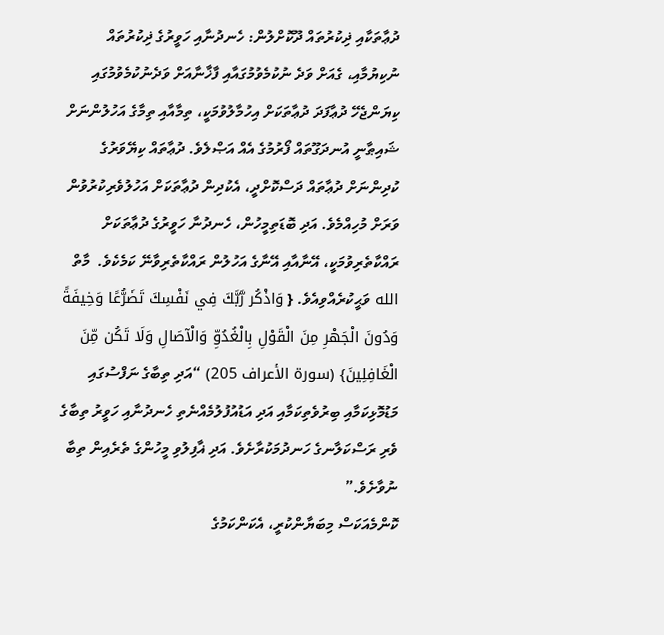ދުޢާތަކާއި ޛިކުރުތައް ދޫކޮށްލުން: ހެނދުނާއި ހަވީރުގެ ޛިކުރުތައް ނުކިޔުމާއި، ގެއަށް ވަދެ ނުކުމެވުމުގައާއި ފާޚާނާއަށް ވަދެނުކުމެވުމުގައި ކިޔަންޖެހޭ ދުޢާފަދަ ދުޢާތަކަށް އިހުމާލުވުމަކީ، ތިމާއާއި ތިމާގެ އަހުލުންނަށް ޝައިޠާނީ އުނދަގޫތައް ފޯރުމުގެ އެއް އަޞްލެވެ. ދުޢާތައް ކިޔޭވަރުގެ ކުދިންނަށް ދުޢާތައް ދަސްކޮށްދީ، އެކުދިން ދުޢާތަކަށް އަހުލުވެރިކުރުވުން ވަރަށް މުހިއްމެވެ. އަދި ބޮޑަތިމީހުން، ހެނދުނާ ހަވީރުގެ ދުޢާތަކަށް ރައްކާތެރިވުމަކީ، އޭނާއާއި އޭނާގެ އަހުލުން ރައްކާތެރިވާނޭ ކަމެކެވެ.  މާތް الله ވަޙީކުރެއްވިއެވެ. { وَاذْكُر‌ رَّ‌بَّكَ فِي نَفْسِكَ تَضَرُّ‌عًا وَخِيفَةً وَدُونَ الْجَهْرِ‌ مِنَ الْقَوْلِ بِالْغُدُوِّ وَالْآصَالِ وَلَا تَكُن مِّنَ الْغَافِلِينَ} (سورة الأعراف 205) “އަދި ތިބާގެ ނަފްސުގައި މަޑުމޮޅިކަމާއި ބިރުވެތިކަމާއި އަދި އަޑުއުފުލުމެއްނެތި ހެނދުނާއި ހަވީރު ތިބާގެ ވެރި ރަސްކަލާނގެ ހަނދުމަކުރާށެވެ. އަދި ޣާފިލުވި މީހުންގެ ތެރެއިން ތިބާ ނުވާށެވެ.”
ކޮންމެއަކަސް މިބަޔާންކުރީ، އެކަންކަމުގެ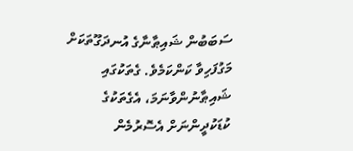ސަބަބުން ޝައިޠާނާގެ އުނދަގޫތަކަށް މަގުފަހިވާ ކަންކަމެވެ. ގެތަކުގައި ޝައިޠާނުންވާނަމަ، އެގެތަކުގެ ކުޑަކުދީންނަށް އެސޮރުމެން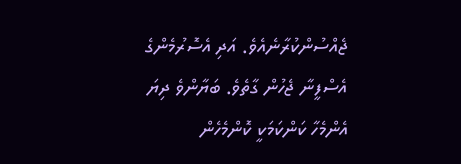ޖެއްސުންކުރާނެއެވެ. އަދި އެސޮރުމެންގެ އެސްފީނާ ޖެހުން ގާތެވެ. ބަޔާންވެ ދިޔަ އެންމެހާ ކަންކަމަކީ ކޮންމެހެން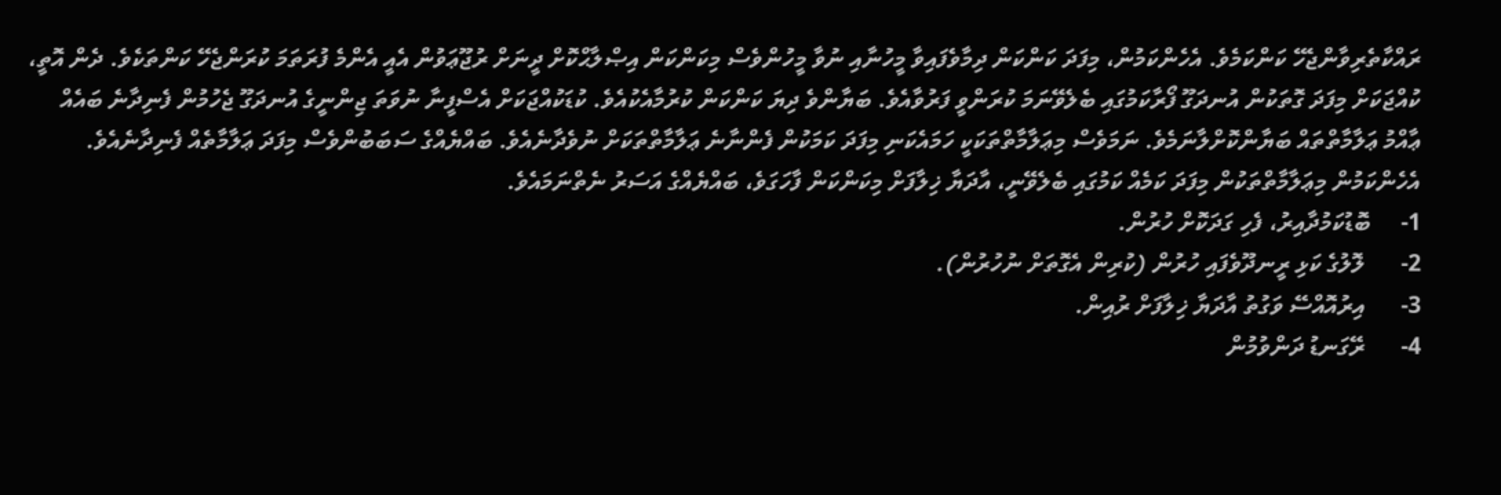ރައްކާތެރިވާންޖެހޭ ކަންކަމެވެ. އެހެންކަމުން، މިފަދަ ކަންކަން ދިމާވެފައިވާ މީހުނާއި ނުވާ މީހުންވެސް މިކަންކަން އިޞްލާޙްކޮށް ދީނަށް ރުޖޫޢަވުން އެއީ އެންމެ ފުރަތަމަ ކުރަންޖެހޭ ކަންތަކެވެ. ދެން އޮތީ، ކުއްޖަކަށް މިފަދަ ގޮތަކުން އުނދަގޫ ފޯރާކަމުގައި ބެލެވޭނަމަ ކުރަންވީ ފަރުވާއެވެ. ބަޔާންވެ ދިޔަ ކަންކަން ކުރުމާއެކުއެވެ. ކުޑަކުއްޖަކަށް އެސްފީނާ ނުވަތަ ޖިންނީގެ އުނދަގޫ ޖެހުމުން ފެނިދާނެ ބައެއް ޢާއްމު ޢަލާމާތްތައް ބަޔާންކޮށްލާނަމެވެ. ނަމަވެސް މިޢަލާމާތްތަކަކީ ހަމައެކަނި މިފަދަ ކަމަކުން ފެންނާނެ ޢަލާމާތްތަކަށް ނުވެދާނެއެވެ. ބައްޔެއްގެ ސަބަބުންވެސް މިފަދަ ޢަލާމާތެއް ފެނިދާނެއެވެ. އެހެންކަމުން މިޢަލާމާތްތަކުން މިފަދަ ކަމެއް ކަމުގައި ބެލެވޭނީ، އާދަޔާ ޚިލާފަށް މިކަންކަން ފާހަގަވެ، ބައްޔެއްގެ އަސަރު ނެތްނަމައެވެ.
1-     ބޮޑުކަމުދާއިރު، ފެހި ގަދަކޮށް ހުރުން.
2-      ލޮލުގެ ކަޅި ރީނދޫވެފައި ހުރުން (ކުރިން އެގޮތަށް ނުހުރުން).
3-      އިރުއޮއްސޭ ވަގުތު އާދަޔާ ޚިލާފަށް ރުއިން.
4-      ރޭގަނޑު ދަންވުމުން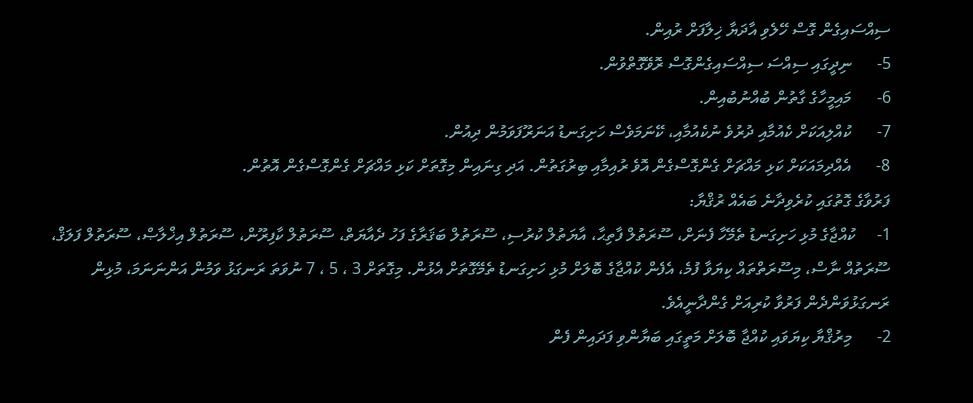ސިއްސައިގެން ގޮސް ހޭލެވި އާދަޔާ ޚިލާފަށް ރުއިން.
5-      ނިދީގައި ސިއްސަ ސިއްސައިގެންގޮސް ރޮވޭގޮތްވުން.
6-      މައިމީހާގެ ގާތުން ބުއްނުބުއިން.
7-      ކުއްލިއަކަށް ކެއުމާއި ދުރުވެ ނުކެއުމާއި، ކޭނަމަވެސް ހަށިގަނޑު އަނަރޫފަވަމުން ދިއުން.
8-      އެއްދިމައަކަށް ކަޅި މައްޗަށް ގެންގޮސްގެން އޮވެ ރުއިމާއި ބިރުގަތުން. އަދި ގިނައިން މިގޮތަށް ކަޅި މައްޗަށް ގެންގޮސްގެން އޮތުން.
ފަރުވާގެ ގޮތުގައި ކުރެވިދާނެ ބައެއް ރުޤްޔާ:
1-     ކުއްޖާގެ މުޅި ހަށިގަނޑު ތެމޭހާ ފެނަށް، ސޫރަތުލް ފާތިޙާ، އާޔަތުލް ކުރުސި، ސޫރަތުލް ބަޤަރާގެ ފަހު ދެއާޔަތް، ސޫރަތުލް ކާފިރޫން، ސޫރަތުލް އިޚްލާޞް، ސޫރަތުލް ފަލަޤް، ސޫރަތުއް ނާސް، މިސޫރަތްތައް ކިޔަވާ ފުމެ، އެފެން ކުއްޖާގެ ބޮލަށް މުޅި ހަށިގަނޑު ތެމޭގޮތަށް އެޅުން. މިގޮތަށް 3 ، 5 ، 7 ނުވަތަ ރަނގަޅު ވަމުން އަންނަނަމަ، މުޅިން ރަނގަޅުވަންދެން ފަރުވާ ކުރިއަށް ގެންދާނީއެވެ.
2-      މިރުޤްޔާ ކިޔަވައި ކުއްޖާ ބޮލަށް މަތީގައި ބަޔާންވި ފަދައިން ފެން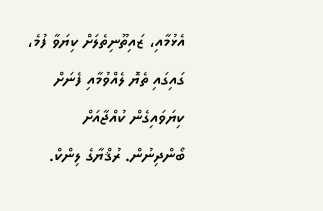އެޅުމާއި، ޒައިތޫނިތެލަށް ކިޔަވާ ފުމެ، ގައިގައި ތެޔޮ ލެއްވުމާއި ފެނަށް ކިޔަވައިގެން ކުއްޖާއަށް ބޯންދިނުން. ރުޤްޔާގެ ލިންކް.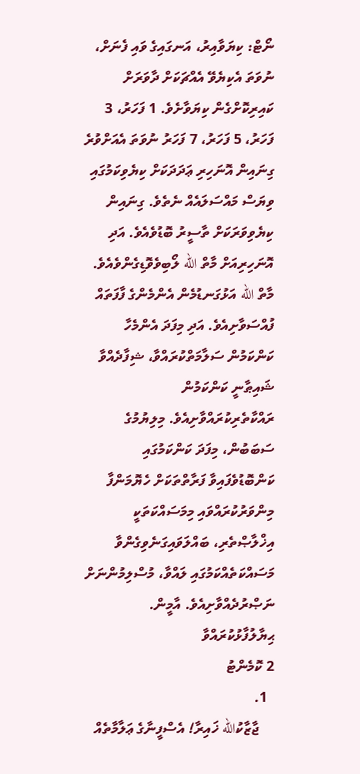ނޯޓް: ކިޔަވާއިރު، އަނގައިގެ ވައި ފެނަށް، ނުވަތަ އެކިޔެވޭ އެއްޗަކަށް ދާވަރަށް ކައިރިކޮށްގެން ކިޔަވާށެވެ. 1 ފަހަރު، 3 ފަހަރު، 5 ފަހަރު، 7 ފަހަރު ނުވަތަ އެއަށްވުރެ ގިނައިން އޮނަހިރި ޢަދަދަކަށް ކިޔެވިކަމުގައި ވިޔަސް މައްސަލައެއް ނެތެވެ. ގިނައިން ކިޔެވިވަރަކަށް ތާސީރު ބޮޑުވެއެވެ. އަދި އޮނަހިރިއަށް މާތް الله ލޯބިވެވޮޑިގެންވެއެވެ.
މާތް الله އަޅުގަނޑުމެން އެންމެންގެ ފާފަތައް ފުއްސަވާށިއެވެ. އަދި މިފަދަ އެންމެހާ ކަންކަމުން ސަލާމަތްކުރައްވާ، ޝިފާދެއްވާ ޝައިޠާނީ ކަންކަމުން ރައްކާތެރިކުރައްވާށިއެވެ. މިލިޔުމުގެ ސަބަބުން، މިފަދަ ކަންކަމުގައި ކަންބޮޑުވެފައިވާ ފަރާތްތަކަށް ހެޔޮމަންފާ މިންވަރުކުރައްވައި މިމަސައްކަތަކީ އިޚްލާޞްތެރި، ބައްލަވައިގަނެވިގެންވާ މަސައްކަތެއްކަމުގައި ލައްވާ، މުސްލިމުންނަށް ނަޞްރުދެއްވާށިއެވެ. އާމީން.
ޙިޔާލުފާޅުކުރައްވާ
2 ކޮމެންޓު
  1.
    ޖާޒާކުالله ޚައިރާ! އެސްފީނާގެ ޢަލާމާތެއް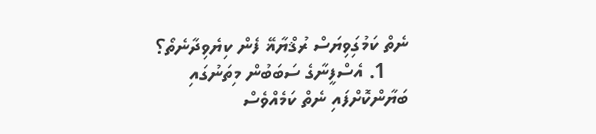ނެތް ކަމުގަިވިޔަސް ރުޤްޔާޣޭ ފެން ކިޔެވިދާނެތޯ؟
    1. އެސްފީނާގެ ސަބަބުން މިތަނުގައި ބަޔާންކޮށްފައި ނެތް ކަމެއްވެސް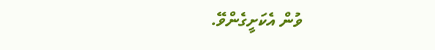ވުން އެކަށީގެންވޭ.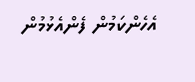އެހެންކަމުން ފެންއެޅުމުން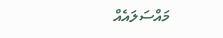މައްސަލައެއް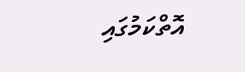އޮތްކަމުގައި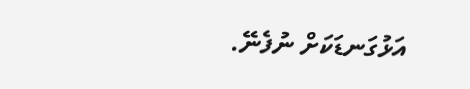އަޅުގަނޑަކަށް ނުފެނޭ.